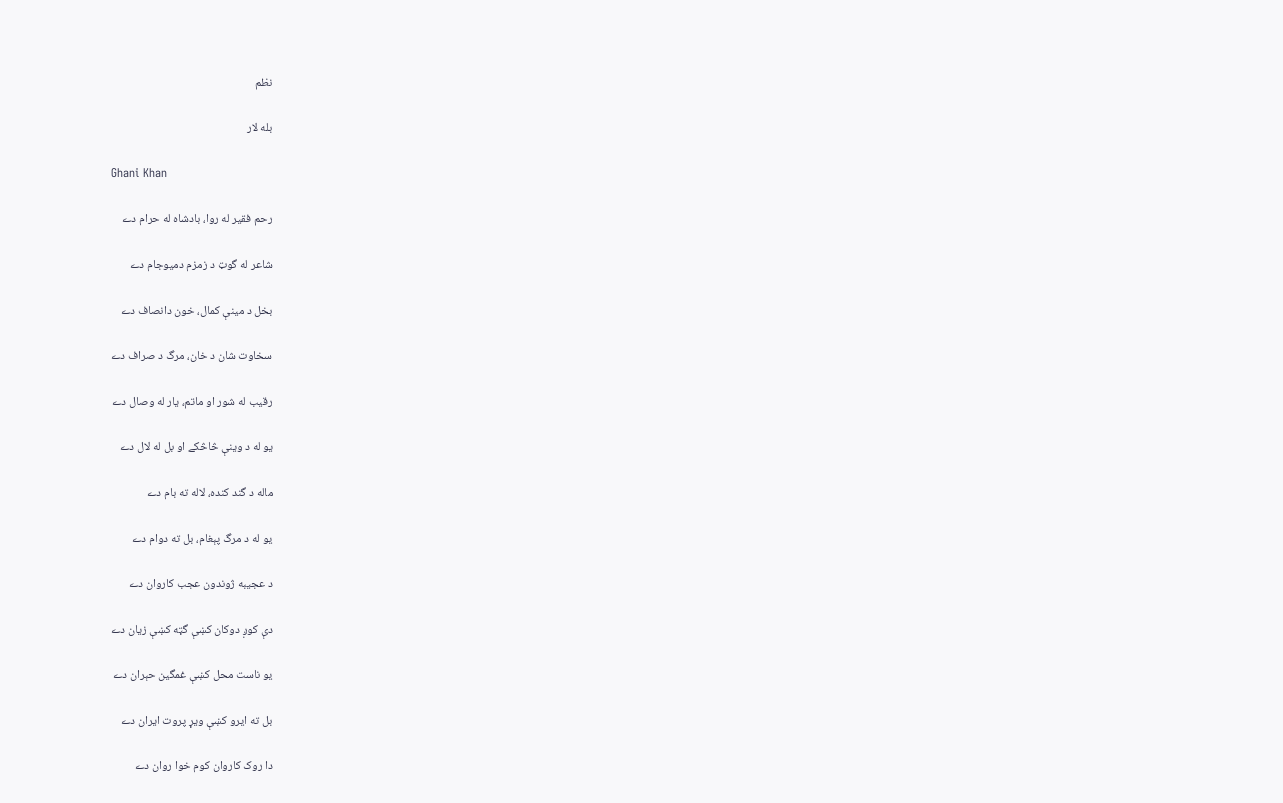نظم

بله لار

Ghani Khan

رحم فقير له روا، بادشاه له حرام دے

شاعر له گوټ د زمزم دميوجام دے

بخل د مينې کمال، خون دانصاف دے

سخاوت شان د خان، مرگ د صراف دے

رقيب له شور او ماتم، يار له وصال دے

يو له د وينې څاڅکے او بل له لال دے

ماله د گند کنده، لاله ته بام دے

يو له د مرگ پېغام، بل ته دوام دے

د عجيبه ژوندون عجب کاروان دے

دې کوږ دوکان کښې گټه کښې زيان دے

يو ناست محل کښې غمگين حېران دے

بل ته ايرو کښې ويړ پروت ايران دے

دا روک کاروان کوم خوا روان دے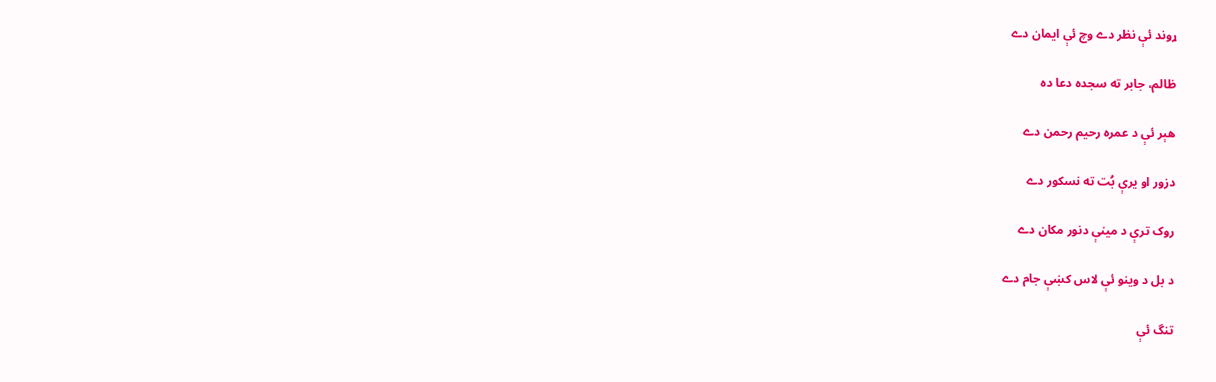ړوند ئې نظر دے وچ ئې ايمان دے

ظالم، جابر ته سجده دعا ده

هېر ئې د عمره رحيم رحمن دے

دزور او يرې بُت ته نسکور دے

روک ترې د مينې دنور مکان دے

د بل د وينو ئې لاس کښې جام دے

تنگ ئې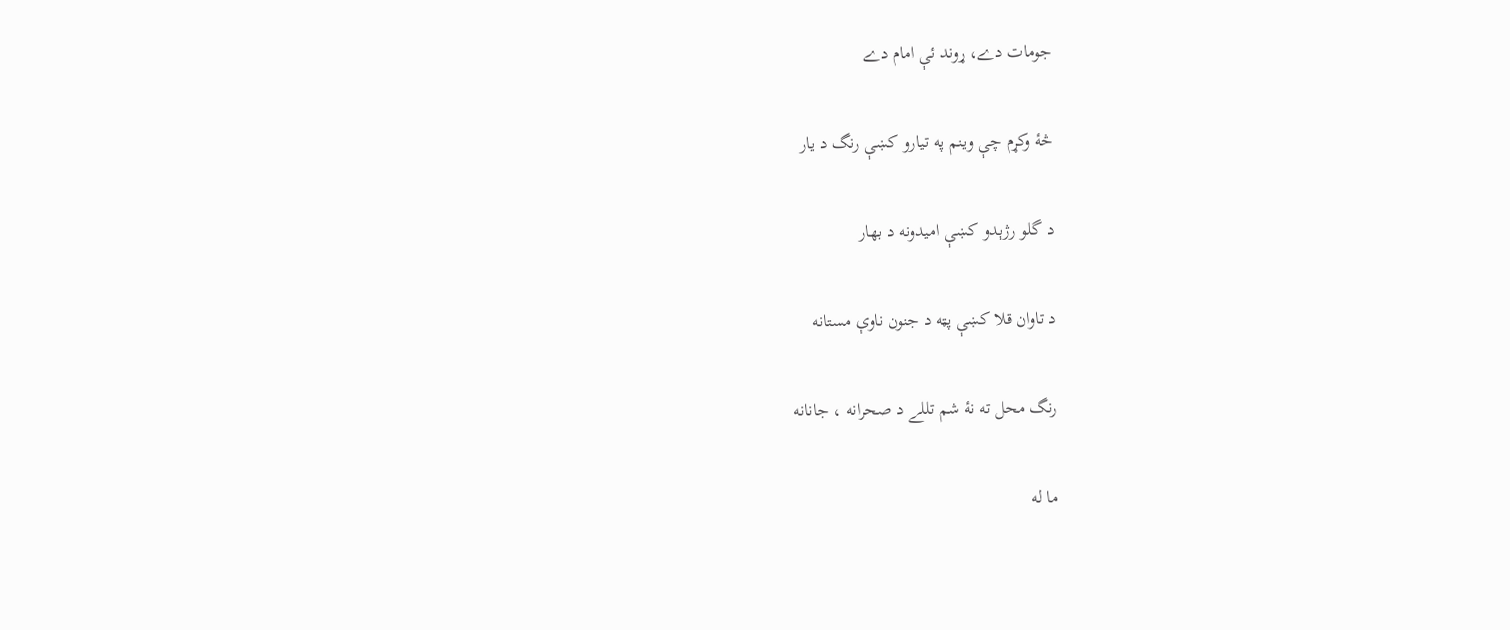جومات دے، ړوند ئې امام دے

څۀ وکړم چې وينم په تيارو کښې رنگ د يار

د گلو رژېدو کښې اميدونه د بهار

د تاوان قلا کښې پټه د جنون ناوې مستانه

رنگ محل ته نۀ شم تللے د صحرانه ، جانانه

ما له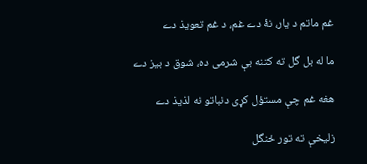غم ماتم د يار، نۀ دے غم، د غم تعويذ دے

ما له بل گل ته کتنه بې شرمی ده، شوق د بيز دے

هغه غم چې مستؤل کړی دنباتو نه لذيذ دے

زليخې ته تور ځنگل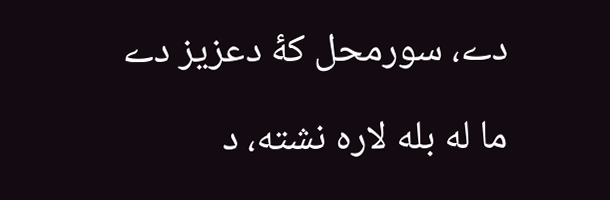دے، سورمحل کۀ دعزيز دے

ما له بله لاره نشته، د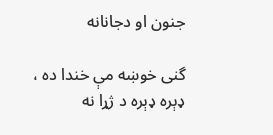جنون او دجانانه

گنی خوښه مې خندا ده ، ډېره ډېره د ژړا نه